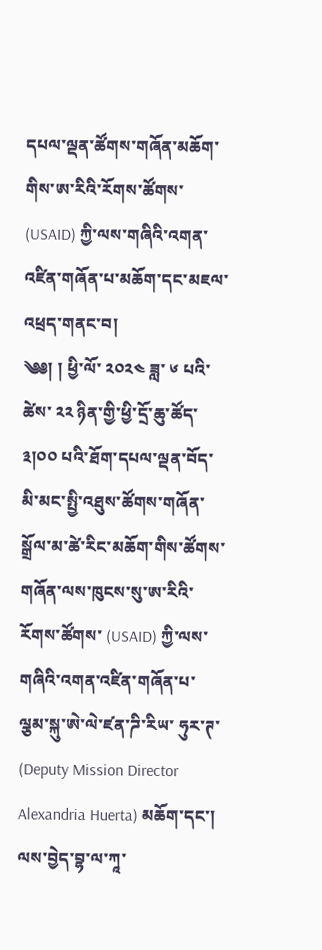དཔལ་ལྡན་ཚོགས་གཞོན་མཆོག་གིས་ཨ་རིའི་རོགས་ཚོགས་ (USAID) ཀྱི་ལས་གཞིའི་འགན་འཛིན་གཞོན་པ་མཆོག་དང་མཇལ་འཕྲད་གནང་བ།
༄༅། ། ཕྱི་ལོ་ ༢༠༢༤ ཟླ་ ༦ པའི་ཚེས་ ༢༢ ཉིན་གྱི་ཕྱི་དྲོ་ཆུ་ཚོད་ ༣།༠༠ པའི་ཐོག་དཔལ་ལྡན་བོད་མི་མང་སྤྱི་འཐུས་ཚོགས་གཞོན་སྒྲོལ་མ་ཚེ་རིང་མཆོག་གིས་ཚོགས་གཞོན་ལས་ཁུངས་སུ་ཨ་རིའི་རོགས་ཚོགས་ (USAID) ཀྱི་ལས་གཞིའི་འགན་འཛིན་གཞོན་པ་ལྕམ་སྐུ་ཨེ་ལེ་ཛན་ཌི་རིཡ་ ཧུར་ཊ་ (Deputy Mission Director Alexandria Huerta) མཆོག་དང་། ལས་བྱེད་བྷ་ལ་ཀཱ་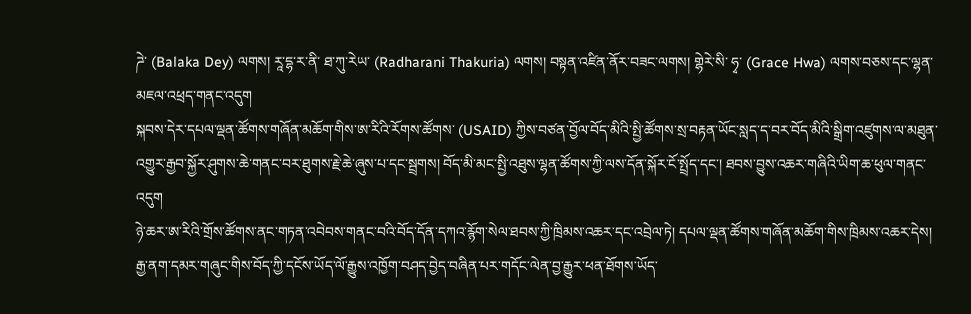ཌེ་ (Balaka Dey) ལགས། རཱ་དྷ་ར་ནི་ ཐ་ཀུ་རེཡ་ (Radharani Thakuria) ལགས། བསྟན་འཛིན་ནོར་བཟང་ལགས། གྷེརེ་སི་ ཧྭ་ (Grace Hwa) ལགས་བཅས་དང་ལྷན་མཇལ་འཕྲད་གནང་འདུག
སྐབས་དེར་དཔལ་ལྡན་ཚོགས་གཞོན་མཆོག་གིས་ཨ་རིའི་རོགས་ཚོགས་ (USAID) ཀྱིས་བཙན་བྱོལ་བོད་མིའི་སྤྱི་ཚོགས་སྲ་བརྟན་ཡོང་སླད་ད་བར་བོད་མིའི་སྒྲིག་འཛུགས་ལ་མཐུན་འགྱུར་རྒྱབ་སྐྱོར་ཤུགས་ཆེ་གནང་བར་ཐུགས་རྗེ་ཆེ་ཞུས་པ་དང་སྦྲགས། བོད་མི་མང་སྤྱི་འཐུས་ལྷན་ཚོགས་ཀྱི་ལས་དོན་སྐོར་ངོ་སྤྲོད་དང་། ཐབས་བྱུས་འཆར་གཞིའི་ཡིག་ཆ་ཕུལ་གནང་འདུག
ཉེ་ཆར་ཨ་རིའི་གྲོས་ཚོགས་ནང་གཏན་འབེབས་གནང་བའི་བོད་དོན་དཀའ་རྙོག་སེལ་ཐབས་ཀྱི་ཁྲིམས་འཆར་དང་འབྲེལ་ཏེ། དཔལ་ལྡན་ཚོགས་གཞོན་མཆོག་གིས་ཁྲིམས་འཆར་དེས། རྒྱ་ནག་དམར་གཞུང་གིས་བོད་ཀྱི་དངོས་ཡོད་ལོ་རྒྱུས་འཁྱོག་བཤད་བྱེད་བཞིན་པར་གདོང་ལེན་བྱ་རྒྱུར་ཕན་ཐོགས་ཡོད་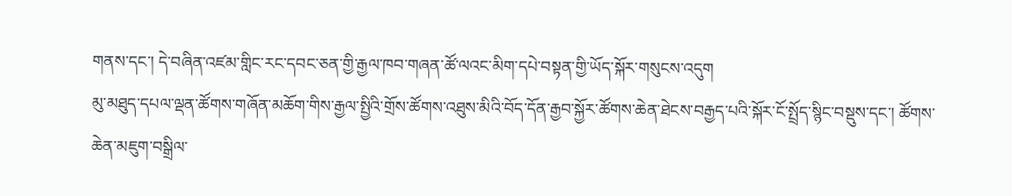གནས་དང་། དེ་བཞིན་འཛམ་གླིང་རང་དབང་ཅན་གྱི་རྒྱལ་ཁབ་གཞན་ཚོ་ལའང་མིག་དཔེ་བསྟན་གྱི་ཡོད་སྐོར་གསུངས་འདུག
མུ་མཐུད་དཔལ་ལྡན་ཚོགས་གཞོན་མཆོག་གིས་རྒྱལ་སྤྱིའི་གྲོས་ཚོགས་འཐུས་མིའི་བོད་དོན་རྒྱབ་སྐྱོར་ཚོགས་ཆེན་ཐེངས་བརྒྱད་པའི་སྐོར་ངོ་སྤྲོད་སྙིང་བསྡུས་དང་། ཚོགས་ཆེན་མཇུག་བསྒྲིལ་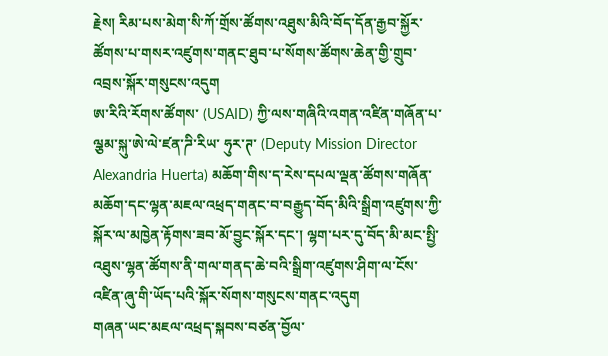རྗེས། རིམ་པས་མེག་སི་ཀོ་གྲོས་ཚོགས་འཐུས་མིའི་བོད་དོན་རྒྱབ་སྐྱོར་ཚོགས་པ་གསར་འཛུགས་གནང་ཐུབ་པ་སོགས་ཚོགས་ཆེན་གྱི་གྲུབ་འབྲས་སྐོར་གསུངས་འདུག
ཨ་རིའི་རོགས་ཚོགས་ (USAID) ཀྱི་ལས་གཞིའི་འགན་འཛིན་གཞོན་པ་ལྕམ་སྐུ་ཨེ་ལེ་ཛན་ཌི་རིཡ་ ཧུར་ཊ་ (Deputy Mission Director Alexandria Huerta) མཆོག་གིས་ད་རེས་དཔལ་ལྡན་ཚོགས་གཞོན་མཆོག་དང་ལྷན་མཇལ་འཕྲད་གནང་བ་བརྒྱུད་བོད་མིའི་སྒྲིག་འཛུགས་ཀྱི་སྐོར་ལ་མཁྱེན་རྟོགས་ཟབ་མོ་བྱུང་སྐོར་དང་། ལྷག་པར་དུ་བོད་མི་མང་སྤྱི་འཐུས་ལྷན་ཚོགས་ནི་གལ་གནད་ཆེ་བའི་སྒྲིག་འཛུགས་ཤིག་ལ་ངོས་འཛིན་ཞུ་གི་ཡོད་པའི་སྐོར་སོགས་གསུངས་གནང་འདུག
གཞན་ཡང་མཇལ་འཕྲད་སྐབས་བཙན་བྱོལ་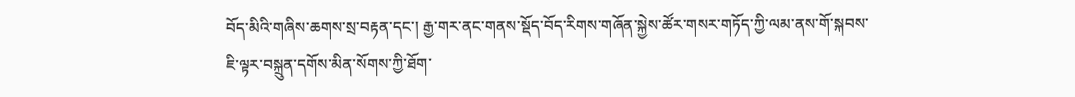བོད་མིའི་གཞིས་ཆགས་སྲ་བརྟན་དང་། རྒྱ་གར་ནང་གནས་སྡོད་བོད་རིགས་གཞོན་སྐྱེས་ཚོར་གསར་གཏོད་ཀྱི་ལམ་ནས་གོ་སྐབས་ཇི་ལྟར་བསྐྲུན་དགོས་མིན་སོགས་ཀྱི་ཐོག་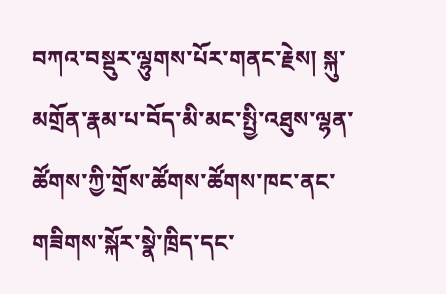བཀའ་བསྡུར་ལྷུགས་པོར་གནང་རྗེས། སྐུ་མགྲོན་རྣམ་པ་བོད་མི་མང་སྤྱི་འཐུས་ལྷན་ཚོགས་ཀྱི་གྲོས་ཚོགས་ཚོགས་ཁང་ནང་གཟིགས་སྐོར་སྣེ་ཁྲིད་དང་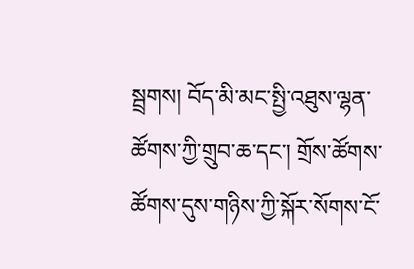སྦྲགས། བོད་མི་མང་སྤྱི་འཐུས་ལྷན་ཚོགས་ཀྱི་གྲུབ་ཆ་དང་། གྲོས་ཚོགས་ཚོགས་དུས་གཉིས་ཀྱི་སྐོར་སོགས་ངོ་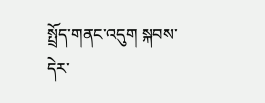སྤྲོད་གནང་འདུག སྐབས་དེར་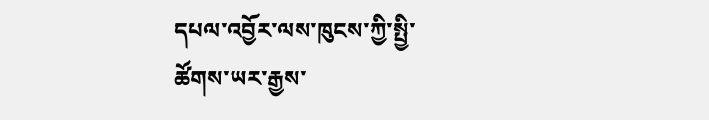དཔལ་འབྱོར་ལས་ཁུངས་ཀྱི་སྤྱི་ཚོགས་ཡར་རྒྱས་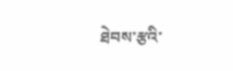ཐེབས་རྩའི་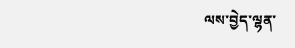ལས་བྱེད་ལྷན་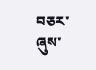བཅར་ཞུས་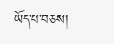ཡོད་པ་བཅས།